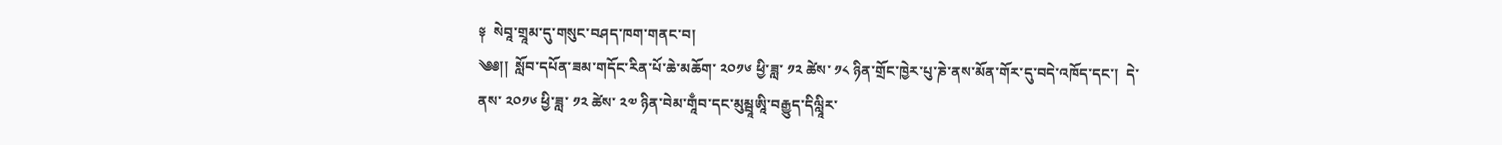༈  སེབཱ་གྲཱམ་དུ་གསུང་བཤད་ཁག་གནང་བ།
༄༅།།  སློབ་དཔོན་ཟམ་གདོང་རིན་པོ་ཆེ་མཆོག་ ༢༠༡༦ ཕྱི་ཟླ་ ༡༢ ཚེས་ ༡༨ ཉིན་གྲོང་ཁྱེར་པུ་ཎེ་ནས་མོན་གོར་དུ་བདེ་འཁོད་དང་།  དེ་ནས་ ༢༠༡༦ ཕྱི་ཟླ་ ༡༢ ཚེས་ ༢༧ ཉིན་བེམ་གཱྃབ་དང་མུམྦཱཨཱི་བརྒྱུད་དིལླཱིར་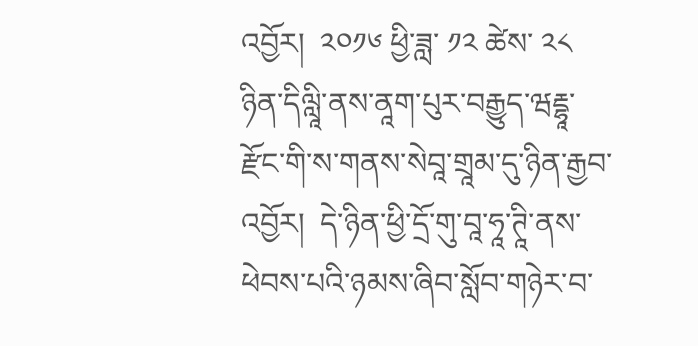འབྱོར།  ༢༠༡༦ ཕྱི་ཟླ་ ༡༢ ཚེས་ ༢༨ ཉིན་དིལླཱི་ནས་ནཱག་པུར་བརྒྱུད་ཝརྡྷཱ་རྫོང་གི་ས་གནས་སེབཱ་གྲཱམ་དུ་ཉིན་རྒྱབ་འབྱོར།  དེ་ཉིན་ཕྱི་དྲོ་གུ་བཱ་ཧཱ་ཊཱི་ནས་ཕེབས་པའི་ཉམས་ཞིབ་སློབ་གཉེར་བ་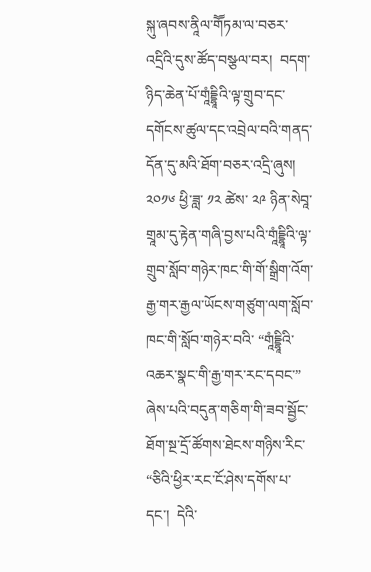སྐུ་ཞབས་ནཱིལ་གཽཏམ་ལ་བཅར་འདྲིའི་དུས་ཚོད་བསྩལ་བར།  བདག་ཉིད་ཆེན་པོ་གཱཾདྡྷཱིའི་ལྟ་གྲུབ་དང་དགོངས་ཚུལ་དང་འབྲེལ་བའི་གནད་དོན་དུ་མའི་ཐོག་བཅར་འདྲི་ཞུས།
༢༠༡༦ ཕྱི་ཟླ་ ༡༢ ཚེས་ ༢༩ ཉིན་སེབཱ་གྲཱམ་དུ་རྟེན་གཞི་བྱས་པའི་གཱཾདྡྷཱིའི་ལྟ་གྲུབ་སློབ་གཉེར་ཁང་གི་གོ་སྒྲིག་འོག་རྒྱ་གར་རྒྱལ་ཡོངས་གཙུག་ལག་སློབ་ཁང་གི་སློབ་གཉེར་བའི་ “གཱཾདྡྷཱིའི་འཆར་སྣང་གི་རྒྱ་གར་རང་དབང་” ཞེས་པའི་བདུན་གཅིག་གི་ཟབ་སྦྱོང་ཐོག་སྔ་དྲོ་ཚོགས་ཐེངས་གཉིས་རིང་ “ཅིའི་ཕྱིར་རང་ངོ་ཤེས་དགོས་པ་དང་།  དེའི་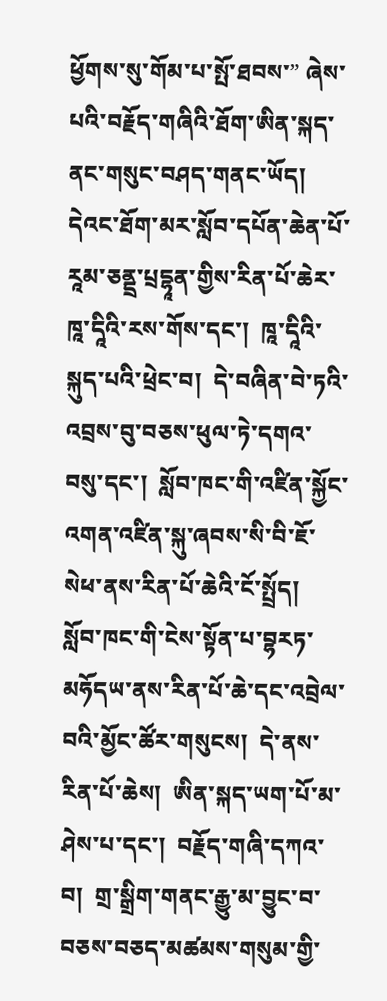ཕྱོགས་སུ་གོམ་པ་སྤོ་ཐབས་” ཞེས་པའི་བརྗོད་གཞིའི་ཐོག་ཨིན་སྐད་ནང་གསུང་བཤད་གནང་ཡོད།  དེའང་ཐོག་མར་སློབ་དཔོན་ཆེན་པོ་རཱམ་ཅནྡྲ་པྲདྷཱན་གྱིས་རིན་པོ་ཆེར་ཁཱ་དཱིའི་རས་གོས་དང་།  ཁཱ་དཱིའི་སྐུད་པའི་ཕྲེང་བ།  དེ་བཞིན་བེ་ཏའི་འབྲས་བུ་བཅས་ཕུལ་ཏེ་དགའ་བསུ་དང་།  སློབ་ཁང་གི་འཛིན་སྐྱོང་འགན་འཛིན་སྐུ་ཞབས་སི་བི་ཇོ་སེཕ་ནས་རིན་པོ་ཆེའི་ངོ་སྤྲོད།  སློབ་ཁང་གི་ངེས་སྟོན་པ་བྷརཏ་མཧོདཡ་ནས་རིན་པོ་ཆེ་དང་འབྲེལ་བའི་མྱོང་ཚོར་གསུངས།  དེ་ནས་རིན་པོ་ཆེས།  ཨིན་སྐད་ཡག་པོ་མ་ཤེས་པ་དང་།  བརྗོད་གཞི་དཀའ་བ།  གྲ་སྒྲིག་གནང་རྒྱུ་མ་བྱུང་བ་བཅས་བཅད་མཚམས་གསུམ་གྱི་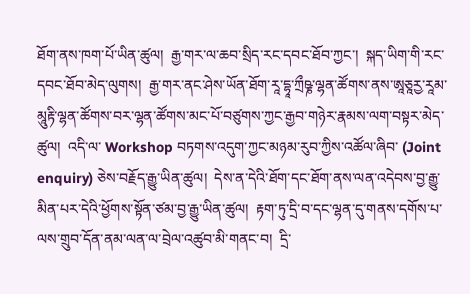ཐོག་ནས་ཁག་པོ་ཡིན་ཚུལ།  རྒྱ་གར་ལ་ཆབ་སྲིད་རང་དབང་ཐོབ་ཀྱང་།  སྐད་ཡིག་གི་རང་དབང་ཐོབ་མེད་ལུགས།  རྒྱ་གར་ནང་ཤེས་ཡོན་ཐོག་རཱ་དྷཱ་ཀྲྀཥྞ་ལྷན་ཚོགས་ནས་ཨཱཅཱརྱ་རཱམ་མཱུརྟི་ལྷན་ཚོགས་བར་ལྷན་ཚོགས་མང་པོ་བཙུགས་ཀྱང་རྒྱབ་གཉེར་རྣམས་ལག་བསྟར་མེད་ཚུལ།  འདི་ལ་ Workshop བཏགས་འདུག་ཀྱང་མཉམ་རུབ་ཀྱིས་འཚོལ་ཞིབ་ (Joint enquiry) ཅེས་བརྗོད་རྒྱུ་ཡིན་ཚུལ།  དེས་ན་དེའི་ཐོག་དང་ཐོག་ནས་ལན་འདེབས་བྱ་རྒྱུ་མིན་པར་དེའི་ཕྱོགས་སྟོན་ཙམ་བྱ་རྒྱུ་ཡིན་ཚུལ།  རྟག་ཏུ་དྲི་བ་དང་ལྷན་དུ་གནས་དགོས་པ་ལས་གྲུབ་དོན་ནམ་ལན་ལ་བྲེལ་འཚུབ་མི་གནང་བ།  དྲི་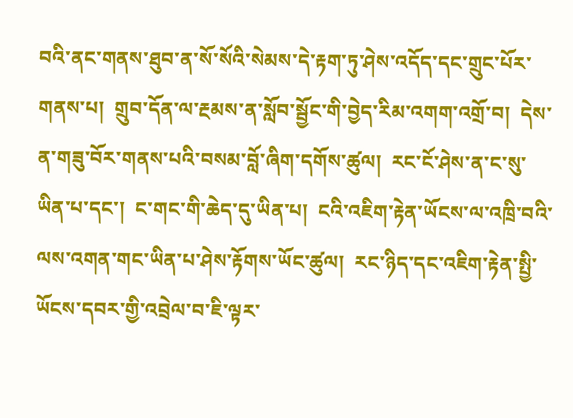བའི་ནང་གནས་ཐུབ་ན་སོ་སོའི་སེམས་དེ་རྟག་ཏུ་ཤེས་འདོད་དང་གྲུང་པོར་གནས་པ།  གྲུབ་དོན་ལ་རྔམས་ན་སློབ་སྦྱོང་གི་བྱེད་རིམ་འགག་འགྲོ་བ།  དེས་ན་གཟུ་བོར་གནས་པའི་བསམ་བློ་ཞིག་དགོས་ཚུལ།  རང་ངོ་ཤེས་ན་ང་སུ་ཡིན་པ་དང་།  ང་གང་གི་ཆེད་དུ་ཡིན་པ།  ངའི་འཇིག་རྟེན་ཡོངས་ལ་འཁྲི་བའི་ལས་འགན་གང་ཡིན་པ་ཤེས་རྟོགས་ཡོང་ཚུལ།  རང་ཉིད་དང་འཇིག་རྟེན་སྤྱི་ཡོངས་དབར་གྱི་འབྲེལ་བ་ཇི་ལྟར་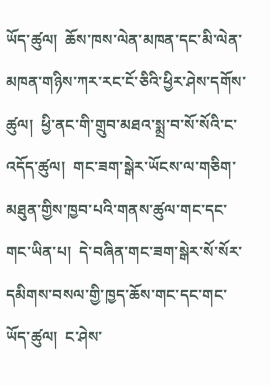ཡོད་ཚུལ།  ཆོས་ཁས་ལེན་མཁན་དང་མི་ལེན་མཁན་གཉིས་ཀར་རང་ངོ་ཅིའི་ཕྱིར་ཤེས་དགོས་ཚུལ།  ཕྱི་ནང་གི་གྲུབ་མཐའ་སྨྲ་བ་སོ་སོའི་ང་འདོད་ཚུལ།  གང་ཟག་སྒེར་ཡོངས་ལ་གཅིག་མཐུན་གྱིས་ཁྱབ་པའི་གནས་ཚུལ་གང་དང་གང་ཡིན་པ།  དེ་བཞིན་གང་ཟག་སྒེར་སོ་སོར་དམིགས་བསལ་གྱི་ཁྱད་ཆོས་གང་དང་གང་ཡོད་ཚུལ།  ང་ཤེས་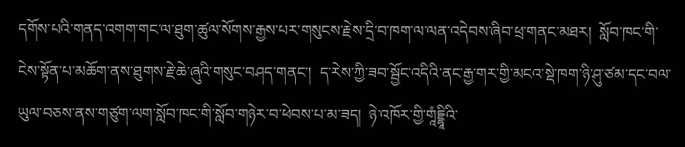དགོས་པའི་གནད་འགག་གང་ལ་ཐུག་ཚུལ་སོགས་རྒྱས་པར་གསུངས་རྗེས་དྲི་བ་ཁག་ལ་ལན་འདེབས་ཞིབ་ཕྲ་གནང་མཐར།  སློབ་ཁང་གི་ངེས་སྟོན་པ་མཆོག་ནས་ཐུགས་རྗེ་ཆེ་ཞུའི་གསུང་བཤད་གནང་།  ད་རེས་ཀྱི་ཟབ་སྦྱོང་འདིའི་ནང་རྒྱ་གར་གྱི་མངའ་སྡེ་ཁག་ཉི་ཤུ་ཙམ་དང་བལ་ཡུལ་བཅས་ནས་གཙུག་ལག་སློབ་ཁང་གི་སློབ་གཉེར་བ་ཕེབས་པ་མ་ཟད།  ཉེ་འཁོར་གྱི་གཱཾདྡྷཱིའི་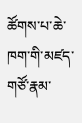ཚོགས་པ་ཆེ་ཁག་གི་མཛད་གཙོ་རྣམ་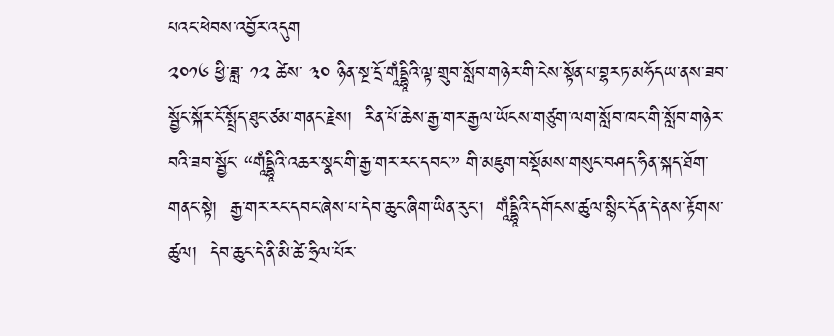པའང་ཕེབས་འབྱོར་འདུག
༢༠༡༦ ཕྱི་ཟླ་ ༡༢ ཚེས་ ༣༠ ཉིན་སྔ་དྲོ་གཱཾདྡྷཱིའི་ལྟ་གྲུབ་སློབ་གཉེར་གི་ངེས་སྟོན་པ་བྷརཏ་མཧོདཡ་ནས་ཟབ་སྦྱོང་སྐོར་ངོ་སྤྲོད་ཐུང་ཙམ་གནང་རྗེས།  རིན་པོ་ཆེས་རྒྱ་གར་རྒྱལ་ཡོངས་གཙུག་ལག་སློབ་ཁང་གི་སློབ་གཉེར་བའི་ཟབ་སྦྱོང་ “གཱཾདྡྷཱིའི་འཆར་སྣང་གི་རྒྱ་གར་རང་དབང་” གི་མཇུག་བསྡོམས་གསུང་བཤད་ཧིན་སྐད་ཐོག་གནང་སྟེ།  རྒྱ་གར་རང་དབང་ཞེས་པ་དེབ་ཆུང་ཞིག་ཡིན་རུང་།  གཱཾདྡྷཱིའི་དགོངས་ཚུལ་སྙིང་དོན་དེ་ནས་རྟོགས་ཚུལ།  དེབ་ཆུང་དེ་ནི་མི་ཚེ་ཧྲིལ་པོར་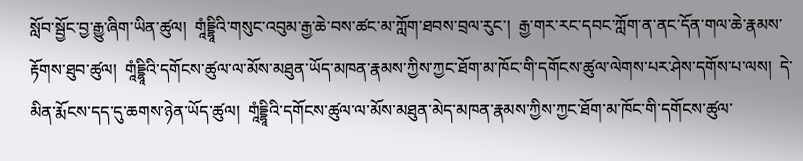སློབ་སྦྱོང་བྱ་རྒྱུ་ཞིག་ཡིན་ཚུལ།  གཱཾདྡྷཱིའི་གསུང་འབུམ་རྒྱ་ཆེ་བས་ཚང་མ་ཀློག་ཐབས་བྲལ་རུང་།  རྒྱ་གར་རང་དབང་ཀློག་ན་ནང་དོན་གལ་ཆེ་རྣམས་རྟོགས་ཐུབ་ཚུལ།  གཱཾདྡྷཱིའི་དགོངས་ཚུལ་ལ་མོས་མཐུན་ཡོད་མཁན་རྣམས་ཀྱིས་ཀྱང་ཐོག་མ་ཁོང་གི་དགོངས་ཚུལ་ལེགས་པར་ཤེས་དགོས་པ་ལས།  དེ་མིན་རྨོངས་དད་དུ་ཆགས་ཉེན་ཡོད་ཚུལ།  གཱཾདྡྷཱིའི་དགོངས་ཚུལ་ལ་མོས་མཐུན་མེད་མཁན་རྣམས་ཀྱིས་ཀྱང་ཐོག་མ་ཁོང་གི་དགོངས་ཚུལ་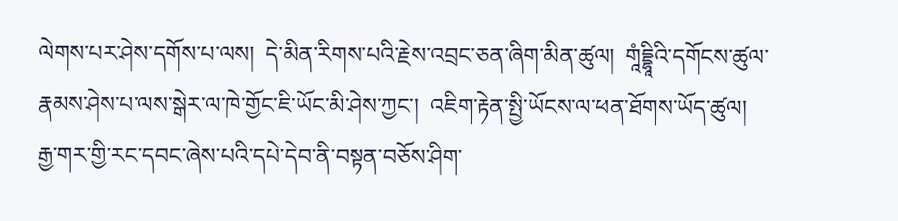ལེགས་པར་ཤེས་དགོས་པ་ལས།  དེ་མིན་རིགས་པའི་རྗེས་འབྲང་ཅན་ཞིག་མིན་ཚུལ།  གཱཾདྡྷཱིའི་དགོངས་ཚུལ་རྣམས་ཤེས་པ་ལས་སྒེར་ལ་ཁེ་གྱོང་ཇི་ཡོང་མི་ཤེས་ཀྱང་།  འཇིག་རྟེན་སྤྱི་ཡོངས་ལ་ཕན་ཐོགས་ཡོད་ཚུལ།  རྒྱ་གར་གྱི་རང་དབང་ཞེས་པའི་དཔེ་དེབ་ནི་བསྟན་བཅོས་ཤིག་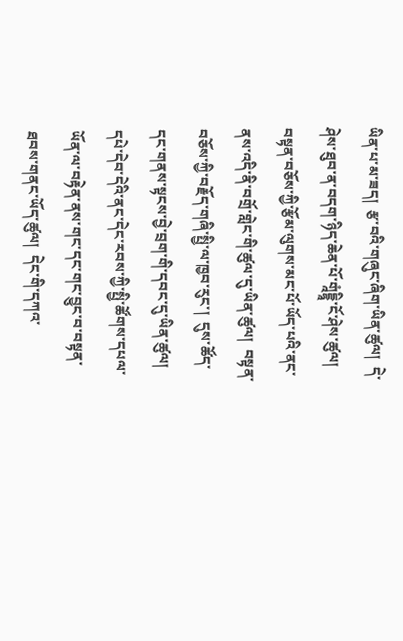ཡིན་པ་མ་ཟད།  རྩ་བའི་གཞུང་ཞིག་ཡིན་ཚུལ།  དེ་ཤེས་ཐུབ་ན་བདག་ཉིད་ཆེན་པོ་གཱཾདྡྷཱི་ངོ་ཤེས་ཚུལ།  བསྟན་བཅོས་ཀྱི་རྩོམ་ལུགས་མང་པོ་ཡོད་པའི་ནང་ནས་འདི་ནི་བགྲོ་གླེང་གི་ཚུལ་དུ་ཡིན་ཚུལ།  བསྟན་བཅོས་ཀྱི་བརྗོད་གཞི་སྤྱི་ལ་ཁྱབ་རུང་།  དུས་ཚོད་དང་གནས་སྟངས་བྱེ་བྲག་གི་དབང་དུ་ཡིན་ཚུལ།  དཔེ་དེབ་དེའི་ནང་དེང་རབས་ཀྱི་སྤྱི་ཚོགས་དཔལ་ཡོན་ལ་བརྟེན་ནས་གང་དང་གང་བྱུང་བ་བསྟན་ཐབས་གནང་ཡོད་ཚུལ།  དེང་གི་དཀའ་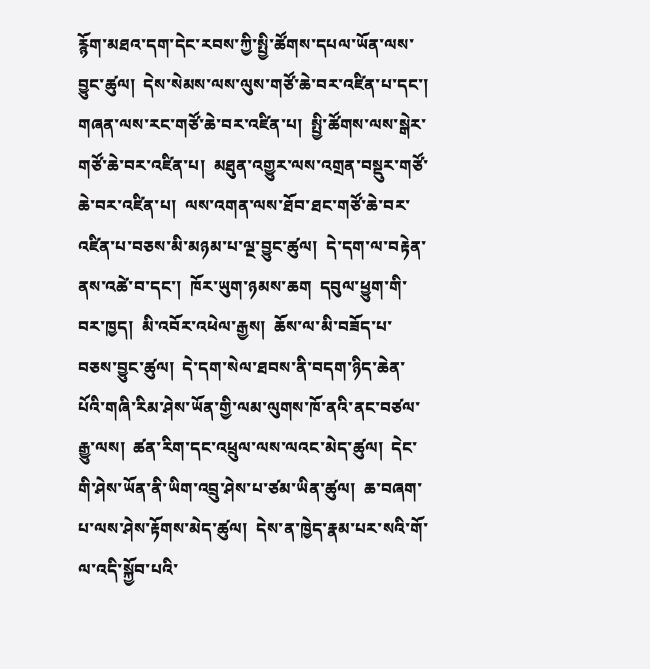རྙོག་མཐའ་དག་དེང་རབས་ཀྱི་སྤྱི་ཚོགས་དཔལ་ཡོན་ལས་བྱུང་ཚུལ།  དེས་སེམས་ལས་ལུས་གཙོ་ཆེ་བར་འཛིན་པ་དང་།  གཞན་ལས་རང་གཙོ་ཆེ་བར་འཛིན་པ།  སྤྱི་ཚོགས་ལས་སྒེར་གཙོ་ཆེ་བར་འཛིན་པ།  མཐུན་འགྱུར་ལས་འགྲན་བསྡུར་གཙོ་ཆེ་བར་འཛིན་པ།  ལས་འགན་ལས་ཐོབ་ཐང་གཙོ་ཆེ་བར་འཛིན་པ་བཅས་མི་མཉམ་པ་ལྔ་བྱུང་ཚུལ།  དེ་དག་ལ་བརྟེན་ནས་འཚེ་བ་དང་།  ཁོར་ཡུག་ཉམས་ཆག  དབུལ་ཕྱུག་གི་བར་ཁྱད།  མི་འབོར་འཕེལ་རྒྱས།  ཆོས་ལ་མི་བཟོད་པ་བཅས་བྱུང་ཚུལ།  དེ་དག་སེལ་ཐབས་ནི་བདག་ཉིད་ཆེན་པོའི་གཞི་རིམ་ཤེས་ཡོན་གྱི་ལམ་ལུགས་ཁོ་ནའི་ནང་བཙལ་རྒྱུ་ལས།  ཚན་རིག་དང་འཕྲུལ་ལས་ལའང་མེད་ཚུལ།  དེང་གི་ཤེས་ཡོན་ནི་ཡིག་འབྲུ་ཤེས་པ་ཙམ་ཡིན་ཚུལ།  ཆ་བཞག་པ་ལས་ཤེས་རྟོགས་མེད་ཚུལ།  དེས་ན་ཁྱེད་རྣམ་པར་སའི་གོ་ལ་འདི་སྐྱོབ་པའི་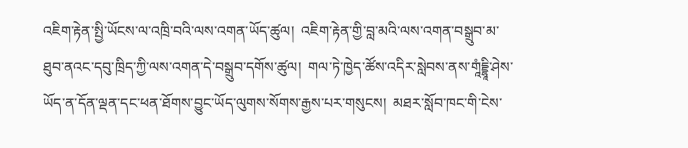འཇིག་རྟེན་སྤྱི་ཡོངས་ལ་འཁྲི་བའི་ལས་འགན་ཡོད་ཚུལ།  འཇིག་རྟེན་གྱི་བླ་མའི་ལས་འགན་བསྒྲུབ་མ་ཐུབ་ནའང་དབུ་ཁྲིད་ཀྱི་ལས་འགན་དེ་བསྒྲུབ་དགོས་ཚུལ།  གལ་ཏེ་ཁྱེད་ཚོས་འདིར་སླེབས་ནས་གཱཾདྡྷཱི་ཤེས་ཡོད་ན་དོན་ལྡན་དང་ཕན་ཐོགས་བྱུང་ཡོད་ལུགས་སོགས་རྒྱས་པར་གསུངས།  མཐར་སློབ་ཁང་གི་ངེས་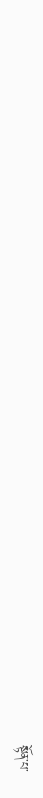སྟོན་པ་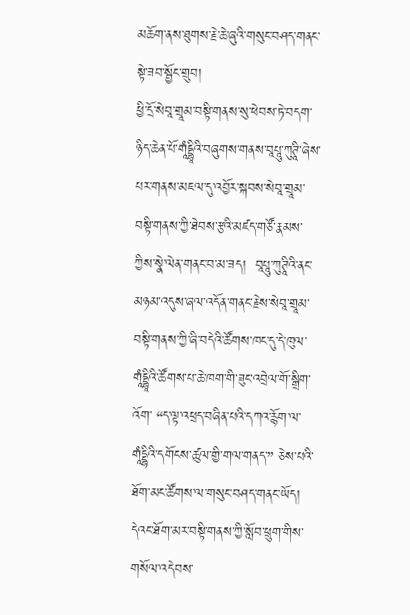མཆོག་ནས་ཐུགས་རྗེ་ཆེ་ཞུའི་གསུང་བཤད་གནང་སྟེ་ཟབ་སྦྱོང་གྲུབ།
ཕྱི་དྲོ་སེབཱ་གྲཱམ་བསྟི་གནས་སུ་ཕེབས་ཏེ་བདག་ཉིད་ཆེན་པོ་གཱཾདྡྷཱིའི་བཞུགས་གནས་བཱཔཱུ་ཀུཊཱི་ཞེས་པར་གནས་མཇལ་དུ་འབྱོར་སྐབས་སེབཱ་གྲཱམ་བསྟི་གནས་ཀྱི་ཐེབས་རྩའི་མཛད་གཙོ་རྣམས་ཀྱིས་སྣེ་ལེན་གནང་བ་མ་ཟད།  བཱཔཱུ་ཀུཊཱིའི་ནང་མཉམ་འདུས་ཞལ་འདོན་གནང་རྗེས་སེབཱ་གྲཱམ་བསྟི་གནས་ཀྱི་ཞི་བདེའི་ཚོགས་ཁང་དུ་དེ་ཁུལ་གཱཾདྡྷཱིའི་ཚོགས་པ་ཆེ་ཁག་གི་ཟུང་འབྲེལ་གོ་སྒྲིག་འོག་ “ད་ལྟ་འཕྲད་བཞིན་པའི་དཀའ་རྙོག་ལ་གཱཾདྡྷིའི་དགོངས་ཚུལ་གྱི་གལ་གནད་” ཅེས་པའི་ཐོག་མང་ཚོགས་ལ་གསུང་བཤད་གནང་ཡོད།   དེའང་ཐོག་མར་བསྟི་གནས་ཀྱི་སློབ་ཕྲུག་གིས་གསོལ་འདེབས་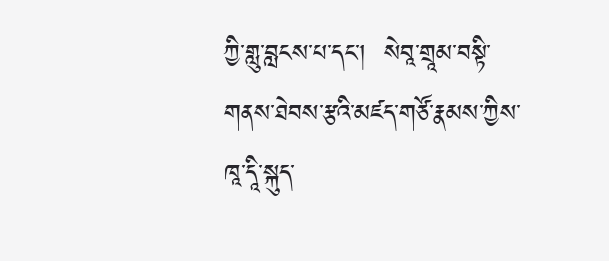ཀྱི་གླུ་བླངས་པ་དང་།  སེབཱ་གྲཱམ་བསྟི་གནས་ཐེབས་རྩའི་མཛད་གཙོ་རྣམས་ཀྱིས་ཁཱ་དཱི་སྐུད་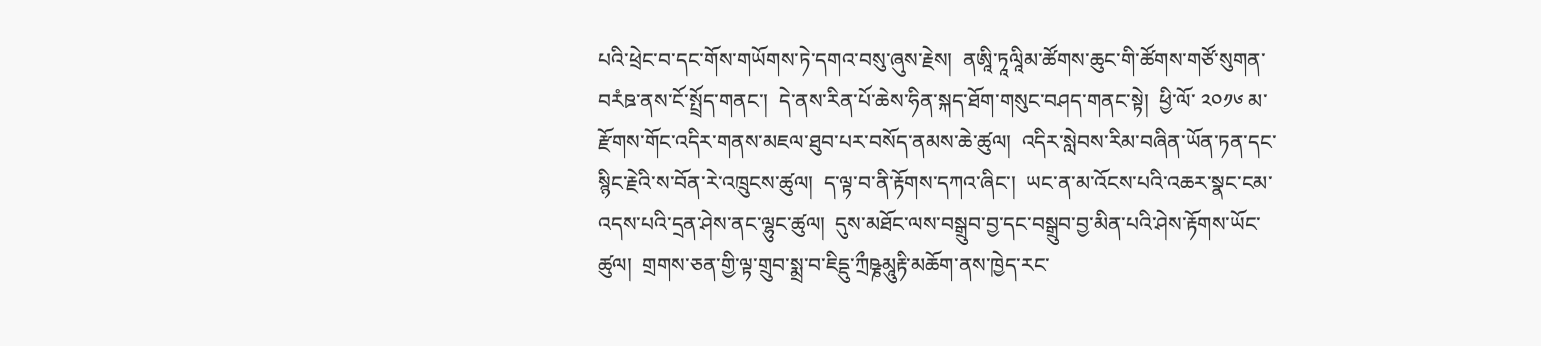པའི་ཕྲེང་བ་དང་གོས་གཡོགས་ཏེ་དགའ་བསུ་ཞུས་རྗེས།  ནཨཱི་ཏཱལཱིམ་ཚོགས་ཆུང་གི་ཚོགས་གཙོ་སུགན་བརཾཋ་ནས་ངོ་སྤྲོད་གནང་།  དེ་ནས་རིན་པོ་ཆེས་ཧིན་སྐད་ཐོག་གསུང་བཤད་གནང་སྟེ།  ཕྱི་ལོ་ ༢༠༡༦ མ་རྫོགས་གོང་འདིར་གནས་མཇལ་ཐུབ་པར་བསོད་ནམས་ཆེ་ཚུལ།  འདིར་སླེབས་རིམ་བཞིན་ཡོན་ཏན་དང་སྙིང་རྗེའི་ས་བོན་རེ་འཁྲུངས་ཚུལ།  ད་ལྟ་བ་ནི་རྟོགས་དཀའ་ཞིང་།  ཡང་ན་མ་འོངས་པའི་འཆར་སྣང་ངམ་འདས་པའི་དྲན་ཤེས་ནང་ལྷུང་ཚུལ།  དུས་མཐོང་ལས་བསྒྲུབ་བྱ་དང་བསྒྲུབ་བྱ་མིན་པའི་ཤེས་རྟོགས་ཡོང་ཚུལ།  གྲགས་ཅན་གྱི་ལྟ་གྲུབ་སྨྲ་བ་ཇིདྡུ་ཀྲྀཥྞམཱུརྟི་མཆོག་ནས་ཁྱེད་རང་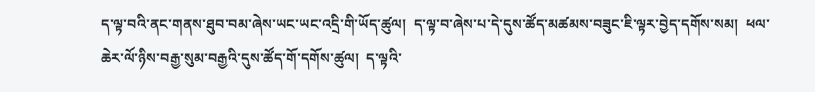ད་ལྟ་བའི་ནང་གནས་ཐུབ་བམ་ཞེས་ཡང་ཡང་འདྲི་གི་ཡོད་ཚུལ།  ད་ལྟ་བ་ཞེས་པ་དེ་དུས་ཚོད་མཚམས་བཟུང་ཇི་ལྟར་བྱེད་དགོས་སམ།  ཕལ་ཆེར་ལོ་ཉིས་བརྒྱ་སུམ་བརྒྱའི་དུས་ཚོད་གོ་དགོས་ཚུལ།  ད་ལྟའི་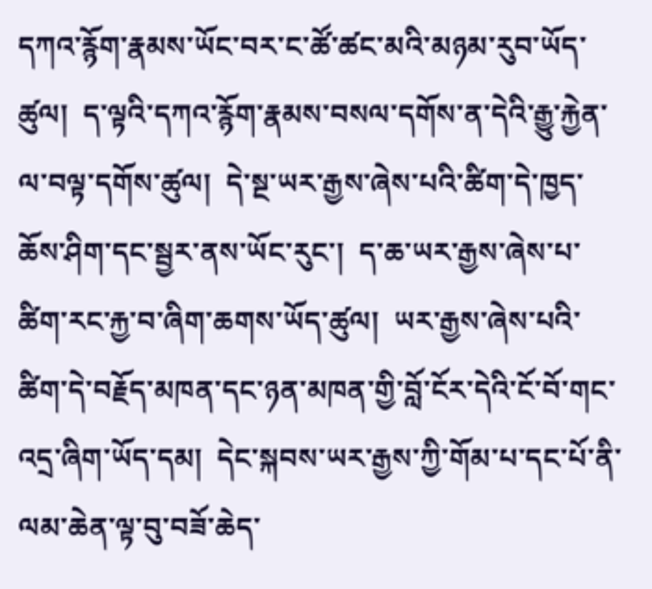དཀའ་རྙོག་རྣམས་ཡོང་བར་ང་ཚོ་ཚང་མའི་མཉམ་རུབ་ཡོད་ཚུལ།  ད་ལྟའི་དཀའ་རྙོག་རྣམས་བསལ་དགོས་ན་དེའི་རྒྱུ་རྐྱེན་ལ་བལྟ་དགོས་ཚུལ།  དེ་སྔ་ཡར་རྒྱས་ཞེས་པའི་ཚིག་དེ་ཁྱད་ཆོས་ཤིག་དང་སྦྱར་ནས་ཡོང་རུང་།  ད་ཆ་ཡར་རྒྱས་ཞེས་པ་ཚིག་རང་རྐྱ་བ་ཞིག་ཆགས་ཡོད་ཚུལ།  ཡར་རྒྱས་ཞེས་པའི་ཚིག་དེ་བརྗོད་མཁན་དང་ཉན་མཁན་གྱི་བློ་ངོར་དེའི་ངོ་བོ་གང་འདྲ་ཞིག་ཡོད་དམ།  དེང་སྐབས་ཡར་རྒྱས་ཀྱི་གོམ་པ་དང་པོ་ནི་ལམ་ཆེན་ལྟ་བུ་བཟོ་ཆེད་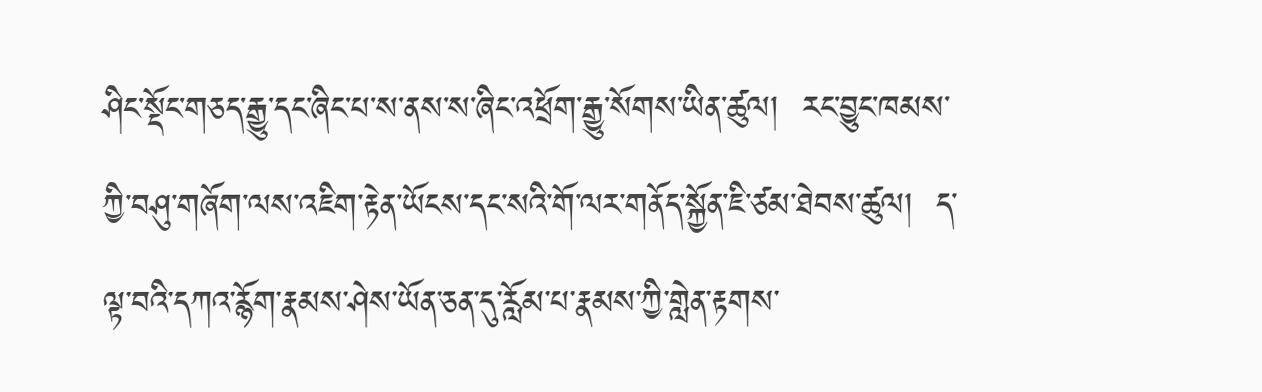ཤིང་སྡོང་གཅད་རྒྱུ་དང་ཞིང་པ་ས་ནས་ས་ཞིང་འཕྲོག་རྒྱུ་སོགས་ཡིན་ཚུལ།  རང་བྱུང་ཁམས་ཀྱི་བཤུ་གཞོག་ལས་འཇིག་རྟེན་ཡོངས་དང་སའི་གོ་ལར་གནོད་སྐྱོན་ཇི་ཙམ་ཐེབས་ཚུལ།  ད་ལྟ་བའི་དཀའ་རྙོག་རྣམས་ཤེས་ཡོན་ཅན་དུ་རློམ་པ་རྣམས་ཀྱི་གླེན་རྟགས་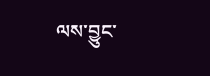ལས་བྱུང་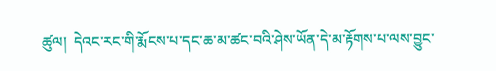ཚུལ།  དེའང་རང་གི་རྨོངས་པ་དང་ཆ་མ་ཚང་བའི་ཤེས་ཡོན་དེ་མ་རྟོགས་པ་ལས་བྱུང་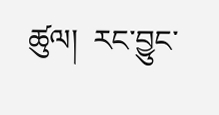ཚུལ།  རང་བྱུང་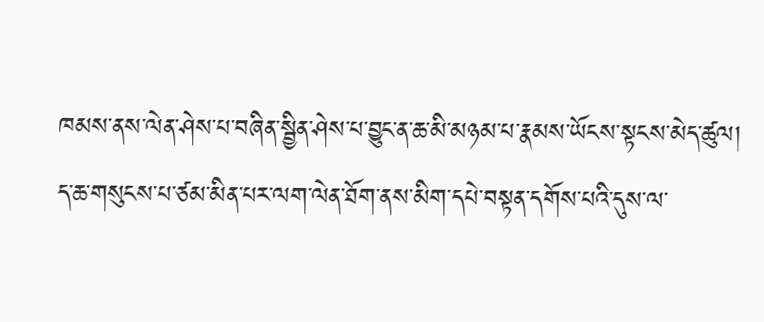ཁམས་ནས་ལེན་ཤེས་པ་བཞིན་སྦྱིན་ཤེས་པ་བྱུང་ན་ཆ་མི་མཉམ་པ་རྣམས་ཡོངས་སྟངས་མེད་ཚུལ།  ད་ཆ་གསུངས་པ་ཙམ་མིན་པར་ལག་ལེན་ཐོག་ནས་མིག་དཔེ་བསྟན་དགོས་པའི་དུས་ལ་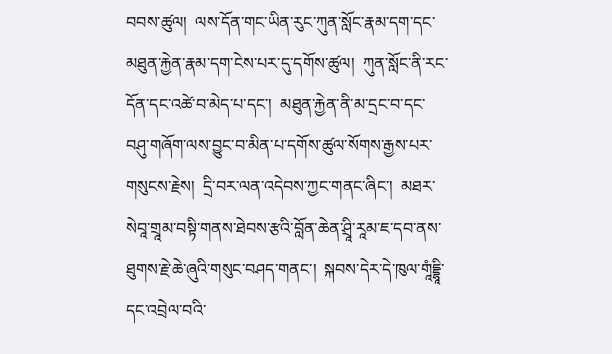བབས་ཚུལ།  ལས་དོན་གང་ཡིན་རུང་ཀུན་སློང་རྣམ་དག་དང་མཐུན་རྐྱེན་རྣམ་དག་ངེས་པར་དུ་དགོས་ཚུལ།  ཀུན་སློང་ནི་རང་དོན་དང་འཚེ་བ་མེད་པ་དང་།  མཐུན་རྐྱེན་ནི་མ་དྲང་བ་དང་བཤུ་གཞོག་ལས་བྱུང་བ་མིན་པ་དགོས་ཚུལ་སོགས་རྒྱས་པར་གསུངས་རྗེས།  དྲི་བར་ལན་འདེབས་ཀྱང་གནང་ཞིང་།  མཐར་སེབཱ་གྲཱམ་བསྟི་གནས་ཐེབས་རྩའི་བློན་ཆེན་ཤྲཱི་རཱམ་ཇ་དབ་ནས་ཐུགས་རྗེ་ཆེ་ཞུའི་གསུང་བཤད་གནང་།  སྐབས་དེར་དེ་ཁུལ་གཱཾདྡྷཱི་དང་འབྲེལ་བའི་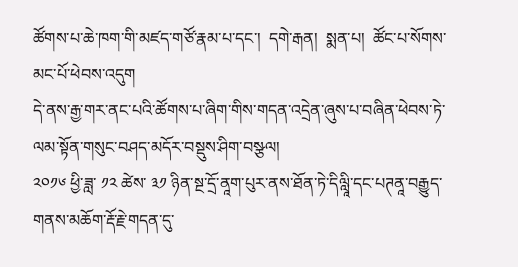ཚོགས་པ་ཆེ་ཁག་གི་མཛད་གཙོ་རྣམ་པ་དང་།  དགེ་རྒན།  སྨན་པ།  ཚོང་པ་སོགས་མང་པོ་ཕེབས་འདུག
དེ་ནས་རྒྱ་གར་ནང་པའི་ཚོགས་པ་ཞིག་གིས་གདན་འདྲེན་ཞུས་པ་བཞིན་ཕེབས་ཏེ་ལམ་སྟོན་གསུང་བཤད་མདོར་བསྡུས་ཤིག་བསྩལ།
༢༠༡༦ ཕྱི་ཟླ་ ༡༢ ཚེས་ ༣༡ ཉིན་སྔ་དྲོ་ནཱག་པུར་ནས་ཐོན་ཏེ་དིལླཱི་དང་པཊནཱ་བརྒྱུད་གནས་མཆོག་རྡོ་རྗེ་གདན་དུ་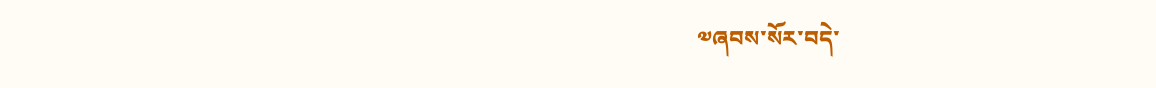༧ཞབས་སོར་བདེ་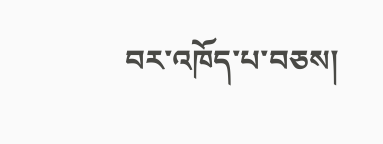བར་འཁོད་པ་བཅས།